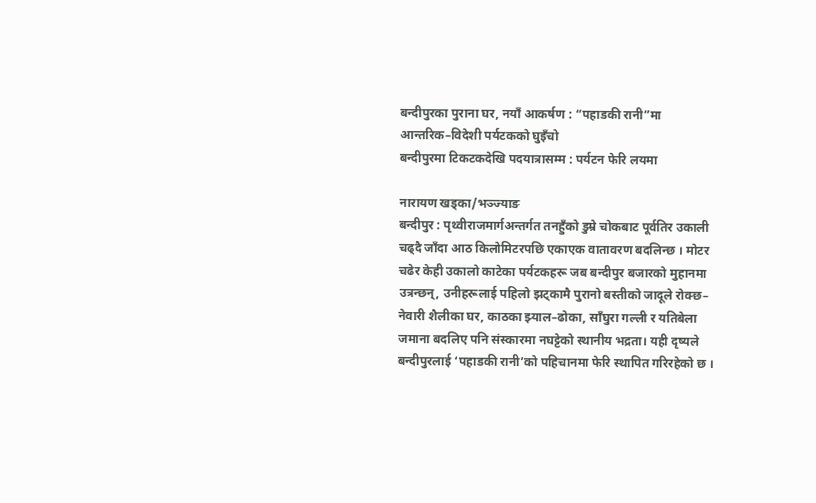बन्दीपुरका पुराना घर, नयाँ आकर्षण : “पहाडकी रानी”मा आन्तरिक–विदेशी पर्यटकको घुइँचो
बन्दीपुरमा टिकटकदेखि पदयात्रासम्म : पर्यटन फेरि लयमा

नारायण खड्का/भञ्ज्याङ
बन्दीपुर : पृथ्वीराजमार्गअन्तर्गत तनहुँको डुम्रे चोकबाट पूर्वतिर उकाली चढ्दै जाँदा आठ किलोमिटरपछि एकाएक वातावरण बदलिन्छ । मोटर चढेर केही उकालो काटेका पर्यटकहरू जब बन्दीपुर बजारको मुहानमा उत्रन्छन्, उनीहरूलाई पहिलो झट्कामै पुरानो बस्तीको जादूले रोक्छ– नेवारी शैलीका घर, काठका झ्याल–ढोका, साँघुरा गल्ली र यतिबेला जमाना बदलिए पनि संस्कारमा नघट्टेको स्थानीय भद्रता। यही दृष्यले बन्दीपुरलाई ‘पहाडकी रानी’को पहिचानमा फेरि स्थापित गरिरहेको छ ।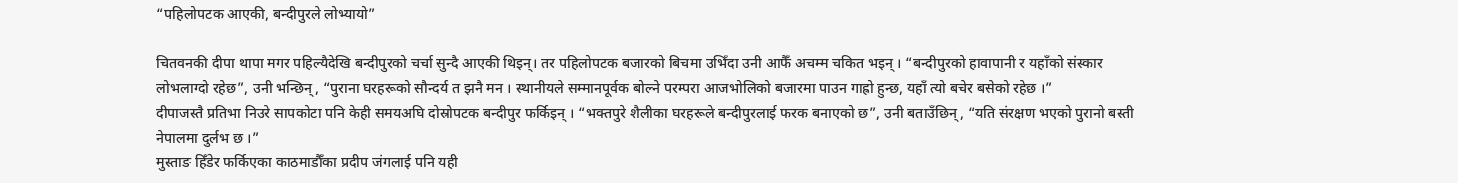“पहिलोपटक आएकी, बन्दीपुरले लोभ्यायो”

चितवनकी दीपा थापा मगर पहिल्यैदेखि बन्दीपुरको चर्चा सुन्दै आएकी थिइन्। तर पहिलोपटक बजारको बिचमा उभिँदा उनी आफैँ अचम्म चकित भइन् । “बन्दीपुरको हावापानी र यहाँको संस्कार लोभलाग्दो रहेछ”, उनी भन्छिन्, “पुराना घरहरूको सौन्दर्य त झनै मन । स्थानीयले सम्मानपूर्वक बोल्ने परम्परा आजभोलिको बजारमा पाउन गाह्रो हुन्छ, यहाँ त्यो बचेर बसेको रहेछ ।”
दीपाजस्तै प्रतिभा निउरे सापकोटा पनि केही समयअघि दोस्रोपटक बन्दीपुर फर्किइन् । “भक्तपुरे शैलीका घरहरूले बन्दीपुरलाई फरक बनाएको छ”, उनी बताउँछिन्, “यति संरक्षण भएको पुरानो बस्ती नेपालमा दुर्लभ छ ।”
मुस्ताङ हिँडेर फर्किएका काठमाडौँका प्रदीप जंगलाई पनि यही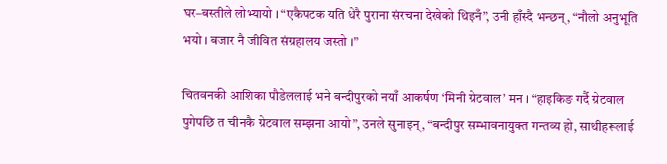घर–बस्तीले लोभ्यायो । “एकैपटक यति धेरै पुराना संरचना देखेको थिइनँ”, उनी हाँस्दै भन्छन्, “नौलो अनुभूति भयो । बजार नै जीवित संग्रहालय जस्तो ।”

चितवनकी आशिका पौडेललाई भने बन्दीपुरको नयाँ आकर्षण ‘मिनी ग्रेटवाल’ मन । “हाइकिङ गर्दै ग्रेटवाल पुगेपछि त चीनकै ग्रेटवाल सम्झना आयो”, उनले सुनाइन्, “बन्दीपुर सम्भावनायुक्त गन्तव्य हो, साथीहरूलाई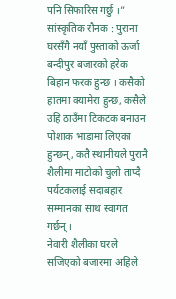पनि सिफारिस गर्छु ।”
सांस्कृतिक रौनक : पुराना घरसँगै नयाँ पुस्ताको ऊर्जा
बन्दीपुर बजारको हरेक बिहान फरक हुन्छ । कसैको हातमा क्यामेरा हुन्छ, कसैले उहि ठाउँमा टिकटक बनाउन पोशाक भाडामा लिएका हुन्छन्, कतै स्थानीयले पुरानै शैलीमा माटोको चुलो ताप्दै पर्यटकलाई सदाबहार सम्मानका साथ स्वागत गर्छन् ।
नेवारी शैलीका घरले सजिएको बजारमा अहिले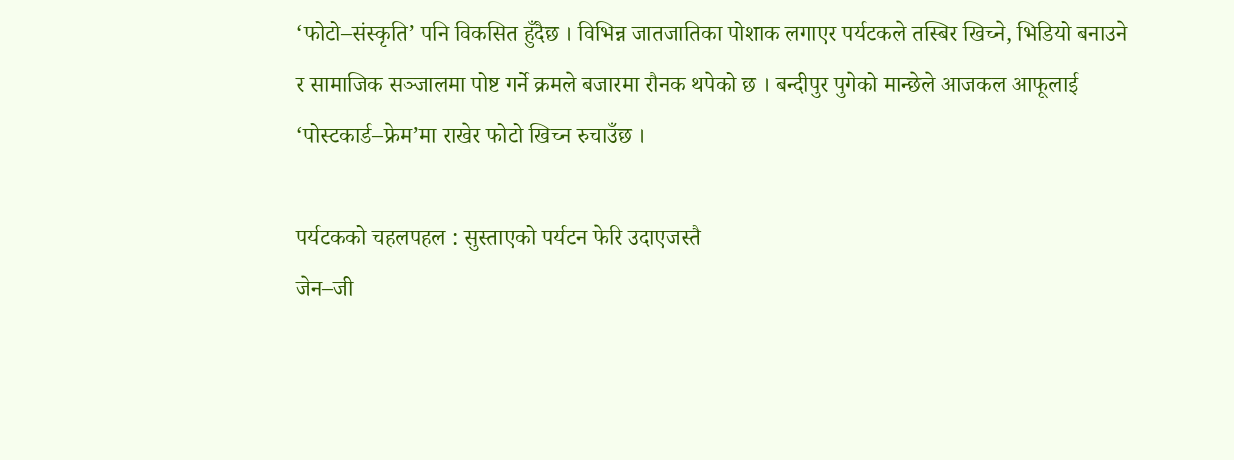‘फोटो–संस्कृति’ पनि विकसित हुँदैछ । विभिन्न जातजातिका पोशाक लगाएर पर्यटकले तस्बिर खिच्ने, भिडियो बनाउने र सामाजिक सञ्जालमा पोष्ट गर्ने क्रमले बजारमा रौनक थपेको छ । बन्दीपुर पुगेको मान्छेले आजकल आफूलाई ‘पोस्टकार्ड–फ्रेम’मा राखेर फोटो खिच्न रुचाउँछ ।

पर्यटकको चहलपहल : सुस्ताएको पर्यटन फेरि उदाएजस्तै
जेन–जी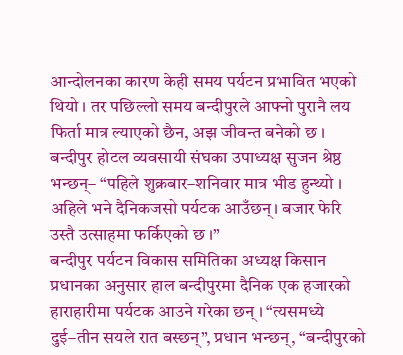आन्दोलनका कारण केही समय पर्यटन प्रभावित भएको थियो । तर पछिल्लो समय बन्दीपुरले आफ्नो पुरानै लय फिर्ता मात्र ल्याएको छैन, अझ जीवन्त बनेको छ । बन्दीपुर होटल व्यवसायी संघका उपाध्यक्ष सुजन श्रेष्ठ भन्छन्– “पहिले शुक्रबार–शनिवार मात्र भीड हुन्थ्यो । अहिले भने दैनिकजसो पर्यटक आउँछन्। बजार फेरि उस्तै उत्साहमा फर्किएको छ ।”
बन्दीपुर पर्यटन विकास समितिका अध्यक्ष किसान प्रधानका अनुसार हाल बन्दीपुरमा दैनिक एक हजारको हाराहारीमा पर्यटक आउने गरेका छन् । “त्यसमध्ये दुई–तीन सयले रात बस्छन्”, प्रधान भन्छन्, “बन्दीपुरको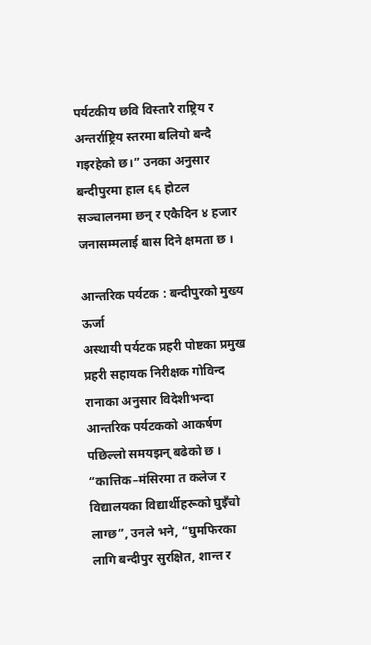पर्यटकीय छवि विस्तारै राष्ट्रिय र अन्तर्राष्ट्रिय स्तरमा बलियो बन्दै गइरहेको छ।” उनका अनुसार बन्दीपुरमा हाल ६६ होटल सञ्चालनमा छन् र एकैदिन ४ हजार जनासम्मलाई बास दिने क्षमता छ ।

आन्तरिक पर्यटक : बन्दीपुरको मुख्य ऊर्जा
अस्थायी पर्यटक प्रहरी पोष्टका प्रमुख प्रहरी सहायक निरीक्षक गोविन्द रानाका अनुसार विदेशीभन्दा आन्तरिक पर्यटकको आकर्षण पछिल्लो समयझन् बढेको छ । “कात्तिक–मंसिरमा त कलेज र विद्यालयका विद्यार्थीहरूको घुइँचो लाग्छ”, उनले भने, “घुमफिरका लागि बन्दीपुर सुरक्षित, शान्त र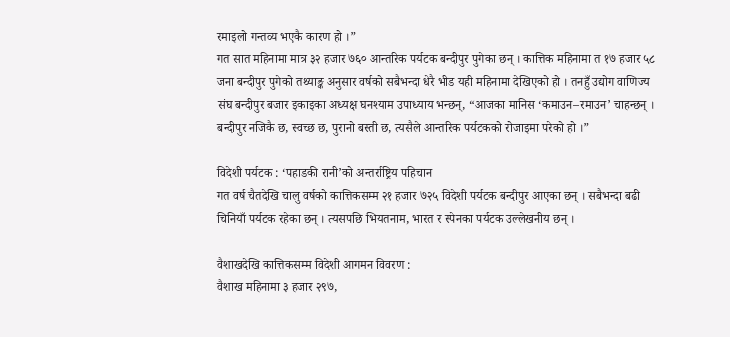रमाइलो गन्तव्य भएकै कारण हो ।”
गत सात महिनामा मात्र ३२ हजार ७६० आन्तरिक पर्यटक बन्दीपुर पुगेका छन् । कात्तिक महिनामा त १७ हजार ५८ जना बन्दीपुर पुगेको तथ्याङ्क अनुसार वर्षको सबैभन्दा धेरै भीड यही महिनामा देखिएको हो । तनहुँ उद्योग वाणिज्य संघ बन्दीपुर बजार इकाइका अध्यक्ष घनश्याम उपाध्याय भन्छन्, “आजका मानिस ‘कमाउन–रमाउन’ चाहन्छन् । बन्दीपुर नजिकै छ, स्वच्छ छ, पुरानो बस्ती छ, त्यसैले आन्तरिक पर्यटकको रोजाइमा परेको हो ।”

विदेशी पर्यटक : ‘पहाडकी रानी’को अन्तर्राष्ट्रिय पहिचान
गत वर्ष चैतदेखि चालु वर्षको कात्तिकसम्म २१ हजार ७२५ विदेशी पर्यटक बन्दीपुर आएका छन् । सबैभन्दा बढी चिनियाँ पर्यटक रहेका छन् । त्यसपछि भियतनाम, भारत र स्पेनका पर्यटक उल्लेखनीय छन् ।

वैशाखदेखि कात्तिकसम्म विदेशी आगमन विवरण :
वैशाख महिनामा ३ हजार २९७,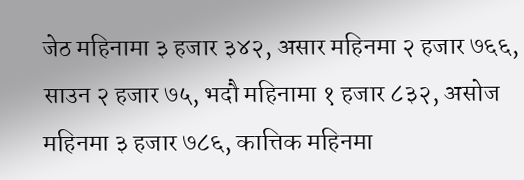जेठ महिनामा ३ हजार ३४२, असार महिनमा २ हजार ७६६, साउन २ हजार ७५, भदौ महिनामा १ हजार ८३२, असोज महिनमा ३ हजार ७८६, कात्तिक महिनमा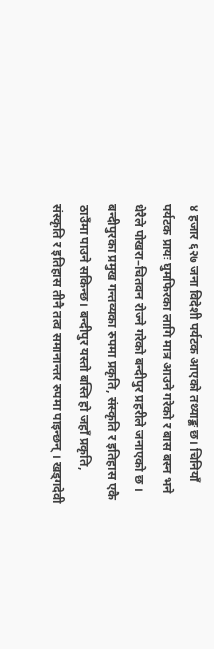४ हजार ६२७ जना विदेशी पर्यटक आएको तथ्याङ्क छ। चिनियाँ पर्यटक प्रायः घुमफिरका लागि मात्र आउने गरेको र बास बस्न भने धेरैले पोखरा–चितवन रोज्ने गरेको बन्दीपुर प्रहरीले जनाएको छ ।
बन्दीपुरका प्रमुख गन्तव्यका रुपमा प्रकृति, संस्कृति र इतिहास एकै ठाउँमा पाउने सकिन्छ। बन्दीपुर यस्तो बस्ति हो जहाँ प्रकृति, संस्कृति र इतिहास तीनै तत्व समानान्तर रुपमा पाइन्छन् । खड्गदेवी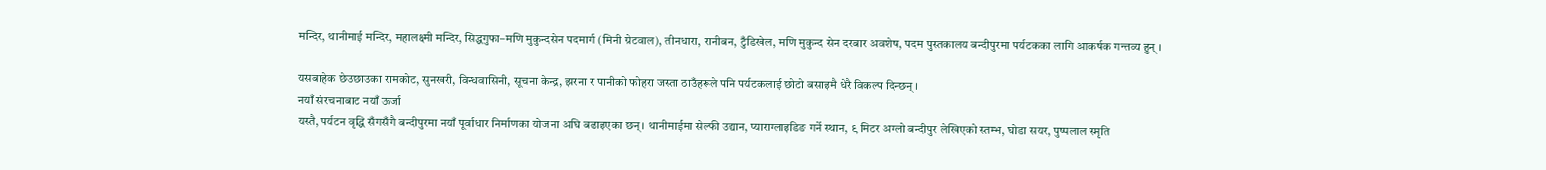मन्दिर, थानीमाई मन्दिर, महालक्ष्मी मन्दिर, सिद्धगुफा–मणि मुकुन्दसेन पदमार्ग (मिनी ग्रेटवाल), तीनधारा, रानीबन, टुँडिखेल, मणि मुकुन्द सेन दरबार अवशेष, पदम पुस्तकालय बन्दीपुरमा पर्यटकका लागि आकर्षक गन्तव्य हुन् ।

यसबाहेक छेउछाउका रामकोट, सुनखरी, विन्धवासिनी, सूचना केन्द्र, झरना र पानीको फोहरा जस्ता ठाउँहरूले पनि पर्यटकलाई छोटो बसाइमै धेरै विकल्प दिन्छन् ।
नयाँ संरचनाबाट नयाँ ऊर्जा
यस्तै, पर्यटन वृद्धि सँगसँगै बन्दीपुरमा नयाँ पूर्वाधार निर्माणका योजना अघि बढाइएका छन्। थानीमाईमा सेल्फी उद्यान, प्याराग्लाइडिङ गर्ने स्थान, ९ मिटर अग्लो बन्दीपुर लेखिएको स्तम्भ, घोडा सयर, पुष्पलाल स्मृति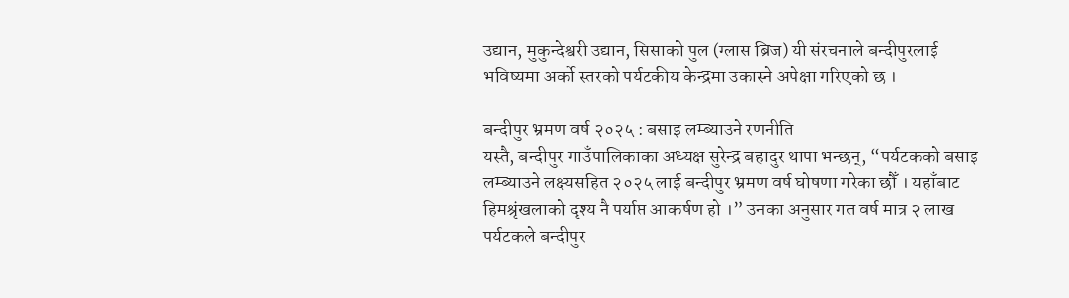उद्यान, मुकुन्देश्वरी उद्यान, सिसाको पुल (ग्लास ब्रिज) यी संरचनाले बन्दीपुरलाई भविष्यमा अर्को स्तरको पर्यटकीय केन्द्रमा उकास्ने अपेक्षा गरिएको छ ।

बन्दीपुर भ्रमण वर्ष २०२५ : बसाइ लम्ब्याउने रणनीति
यस्तै, बन्दीपुर गाउँपालिकाका अध्यक्ष सुरेन्द्र बहादुर थापा भन्छन्, “पर्यटकको बसाइ लम्ब्याउने लक्ष्यसहित २०२५ लाई बन्दीपुर भ्रमण वर्ष घोषणा गरेका छौँ । यहाँबाट हिमश्रृंखलाको दृश्य नै पर्याप्त आकर्षण हो ।” उनका अनुसार गत वर्ष मात्र २ लाख पर्यटकले बन्दीपुर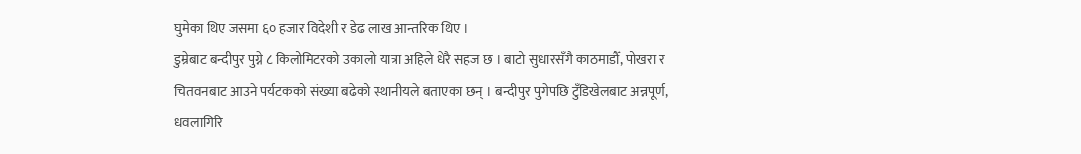घुमेका थिए जसमा ६० हजार विदेशी र डेढ लाख आन्तरिक थिए ।
डुम्रेबाट बन्दीपुर पुग्ने ८ किलोमिटरको उकालो यात्रा अहिले धेरै सहज छ । बाटो सुधारसँगै काठमाडौँ, पोखरा र चितवनबाट आउने पर्यटकको संख्या बढेको स्थानीयले बताएका छन् । बन्दीपुर पुगेपछि टुँडिखेलबाट अन्नपूर्ण, धवलागिरि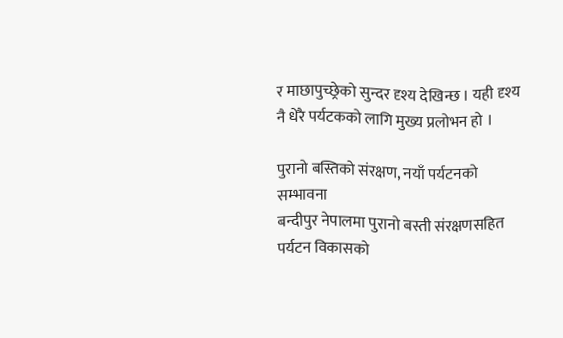र माछापुच्छ्रेको सुन्दर दृश्य देखिन्छ । यही दृश्य नै धेरै पर्यटकको लागि मुख्य प्रलोभन हो ।

पुरानो बस्तिको संरक्षण, नयाँ पर्यटनको सम्भावना
बन्दीपुर नेपालमा पुरानो बस्ती संरक्षणसहित पर्यटन विकासको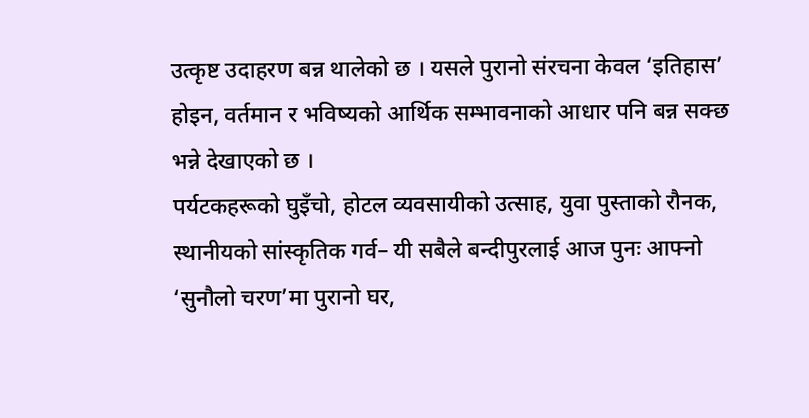उत्कृष्ट उदाहरण बन्न थालेको छ । यसले पुरानो संरचना केवल ‘इतिहास’ होइन, वर्तमान र भविष्यको आर्थिक सम्भावनाको आधार पनि बन्न सक्छ भन्ने देखाएको छ ।
पर्यटकहरूको घुइँचो, होटल व्यवसायीको उत्साह, युवा पुस्ताको रौनक, स्थानीयको सांस्कृतिक गर्व– यी सबैले बन्दीपुरलाई आज पुनः आफ्नो ‘सुनौलो चरण’मा पुरानो घर,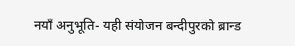नयाँ अनुभूति- यही संयोजन बन्दीपुरको ब्रान्ड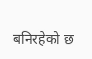बनिरहेको छ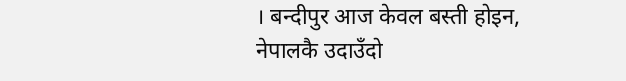। बन्दीपुर आज केवल बस्ती होइन, नेपालकै उदाउँदो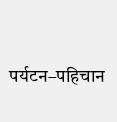पर्यटन–पहिचान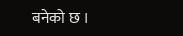बनेको छ ।